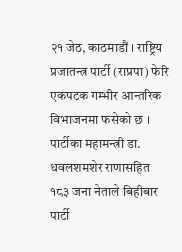२१ जेठ, काठमाडौं । राष्ट्रिय प्रजातन्त्र पार्टी (राप्रपा) फेरि एकपटक गम्भीर आन्तरिक विभाजनमा फसेको छ ।
पार्टीका महामन्त्री डा. धवलशमशेर राणासहित १८३ जना नेताले बिहीबार पार्टी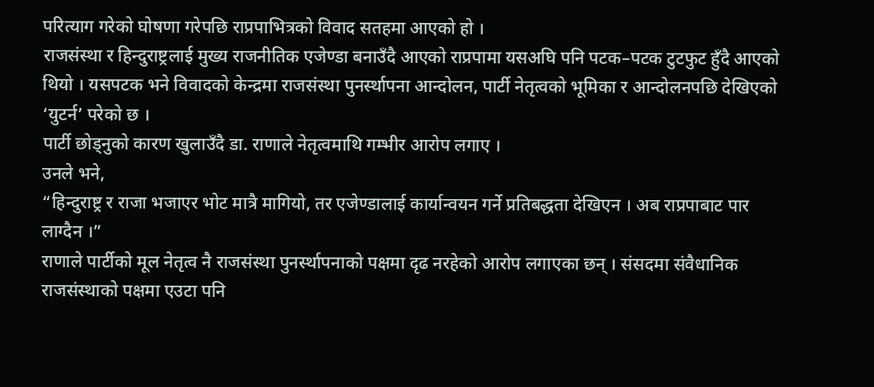परित्याग गरेको घोषणा गरेपछि राप्रपाभित्रको विवाद सतहमा आएको हो ।
राजसंस्था र हिन्दुराष्ट्रलाई मुख्य राजनीतिक एजेण्डा बनाउँदै आएको राप्रपामा यसअघि पनि पटक–पटक टुटफुट हुँदै आएको थियो । यसपटक भने विवादको केन्द्रमा राजसंस्था पुनर्स्थापना आन्दोलन, पार्टी नेतृत्वको भूमिका र आन्दोलनपछि देखिएको ‘युटर्न’ परेको छ ।
पार्टी छोड्नुको कारण खुलाउँदै डा. राणाले नेतृत्वमाथि गम्भीर आरोप लगाए ।
उनले भने,
“हिन्दुराष्ट्र र राजा भजाएर भोट मात्रै मागियो, तर एजेण्डालाई कार्यान्वयन गर्ने प्रतिबद्धता देखिएन । अब राप्रपाबाट पार लाग्दैन ।”
राणाले पार्टीको मूल नेतृत्व नै राजसंस्था पुनर्स्थापनाको पक्षमा दृढ नरहेको आरोप लगाएका छन् । संसदमा संवैधानिक राजसंस्थाको पक्षमा एउटा पनि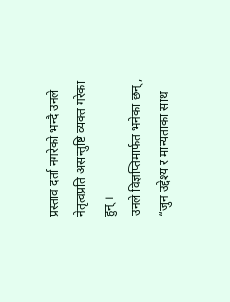प्रस्ताव दर्ता नगरेको भन्दै उनले नेतृत्वप्रति असन्तुष्टि व्यक्त गरेका हुन् ।
उनले विज्ञप्तिमार्फत भनेका छन्,
“जुन उद्देश्य र मान्यताका साथ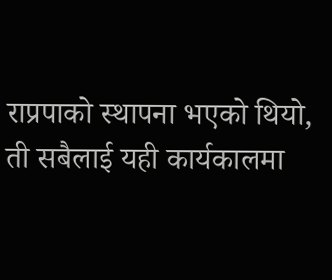राप्रपाको स्थापना भएको थियो, ती सबैलाई यही कार्यकालमा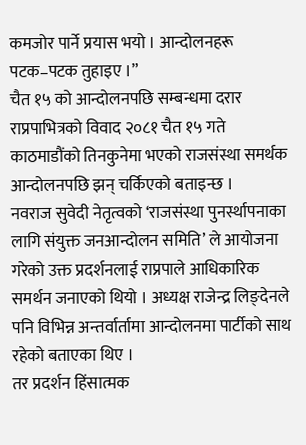कमजोर पार्ने प्रयास भयो । आन्दोलनहरू पटक–पटक तुहाइए ।”
चैत १५ को आन्दोलनपछि सम्बन्धमा दरार
राप्रपाभित्रको विवाद २०८१ चैत १५ गते काठमाडौंको तिनकुनेमा भएको राजसंस्था समर्थक आन्दोलनपछि झन् चर्किएको बताइन्छ ।
नवराज सुवेदी नेतृत्वको ‘राजसंस्था पुनर्स्थापनाका लागि संयुक्त जनआन्दोलन समिति’ ले आयोजना गरेको उक्त प्रदर्शनलाई राप्रपाले आधिकारिक समर्थन जनाएको थियो । अध्यक्ष राजेन्द्र लिङ्देनले पनि विभिन्न अन्तर्वार्तामा आन्दोलनमा पार्टीको साथ रहेको बताएका थिए ।
तर प्रदर्शन हिंसात्मक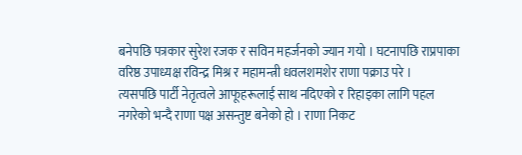बनेपछि पत्रकार सुरेश रजक र सविन महर्जनको ज्यान गयो । घटनापछि राप्रपाका वरिष्ठ उपाध्यक्ष रविन्द्र मिश्र र महामन्त्री धवलशमशेर राणा पक्राउ परे ।
त्यसपछि पार्टी नेतृत्वले आफूहरूलाई साथ नदिएको र रिहाइका लागि पहल नगरेको भन्दै राणा पक्ष असन्तुष्ट बनेको हो । राणा निकट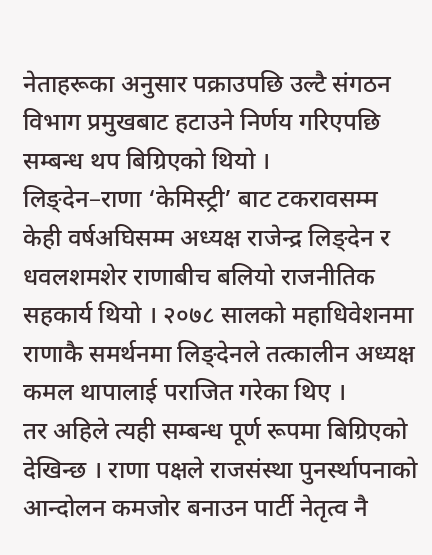नेताहरूका अनुसार पक्राउपछि उल्टै संगठन विभाग प्रमुखबाट हटाउने निर्णय गरिएपछि सम्बन्ध थप बिग्रिएको थियो ।
लिङ्देन–राणा ‘केमिस्ट्री’ बाट टकरावसम्म
केही वर्षअघिसम्म अध्यक्ष राजेन्द्र लिङ्देन र धवलशमशेर राणाबीच बलियो राजनीतिक सहकार्य थियो । २०७८ सालको महाधिवेशनमा राणाकै समर्थनमा लिङ्देनले तत्कालीन अध्यक्ष कमल थापालाई पराजित गरेका थिए ।
तर अहिले त्यही सम्बन्ध पूर्ण रूपमा बिग्रिएको देखिन्छ । राणा पक्षले राजसंस्था पुनर्स्थापनाको आन्दोलन कमजोर बनाउन पार्टी नेतृत्व नै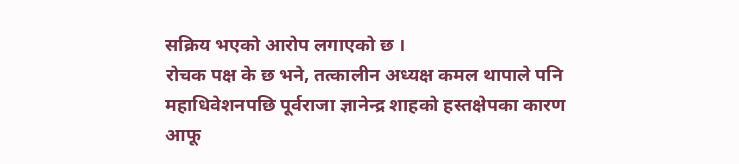सक्रिय भएको आरोप लगाएको छ ।
रोचक पक्ष के छ भने, तत्कालीन अध्यक्ष कमल थापाले पनि महाधिवेशनपछि पूर्वराजा ज्ञानेन्द्र शाहको हस्तक्षेपका कारण आफू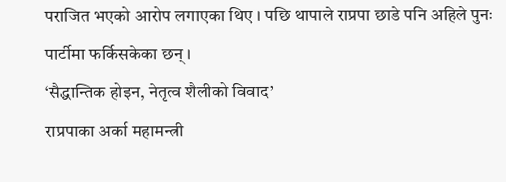पराजित भएको आरोप लगाएका थिए । पछि थापाले राप्रपा छाडे पनि अहिले पुनः पार्टीमा फर्किसकेका छन् ।
‘सैद्धान्तिक होइन, नेतृत्व शैलीको विवाद’
राप्रपाका अर्का महामन्त्री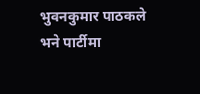भुवनकुमार पाठकले भने पार्टीमा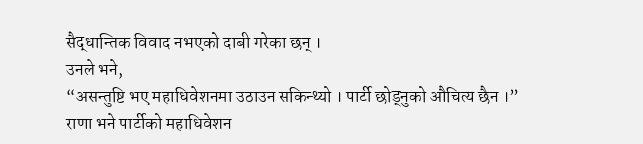सैद्धान्तिक विवाद नभएको दाबी गरेका छन् ।
उनले भने,
“असन्तुष्टि भए महाधिवेशनमा उठाउन सकिन्थ्यो । पार्टी छोड्नुको औचित्य छैन ।”
राणा भने पार्टीको महाधिवेशन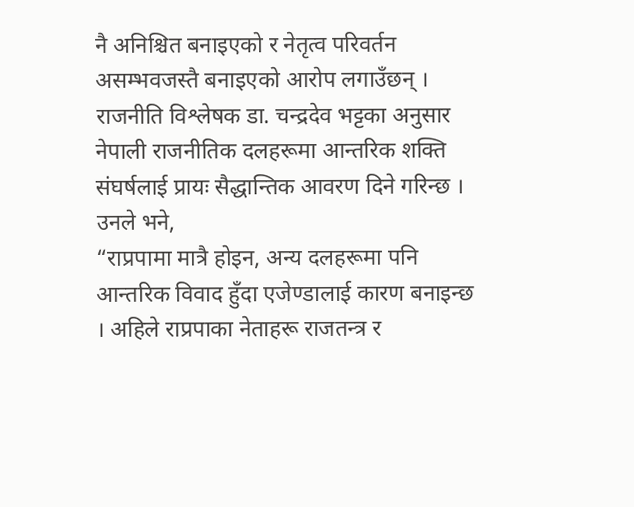नै अनिश्चित बनाइएको र नेतृत्व परिवर्तन असम्भवजस्तै बनाइएको आरोप लगाउँछन् ।
राजनीति विश्लेषक डा. चन्द्रदेव भट्टका अनुसार नेपाली राजनीतिक दलहरूमा आन्तरिक शक्ति संघर्षलाई प्रायः सैद्धान्तिक आवरण दिने गरिन्छ ।
उनले भने,
“राप्रपामा मात्रै होइन, अन्य दलहरूमा पनि आन्तरिक विवाद हुँदा एजेण्डालाई कारण बनाइन्छ । अहिले राप्रपाका नेताहरू राजतन्त्र र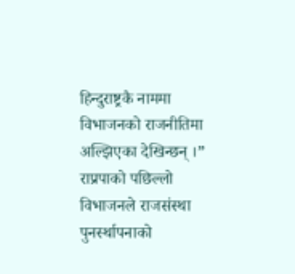हिन्दुराष्ट्रकै नाममा विभाजनको राजनीतिमा अल्झिएका देखिन्छन् ।”
राप्रपाको पछिल्लो विभाजनले राजसंस्था पुनर्स्थापनाको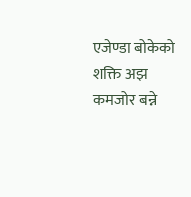एजेण्डा बोकेको शक्ति अझ कमजोर बन्ने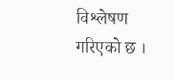विश्लेषण गरिएको छ ।